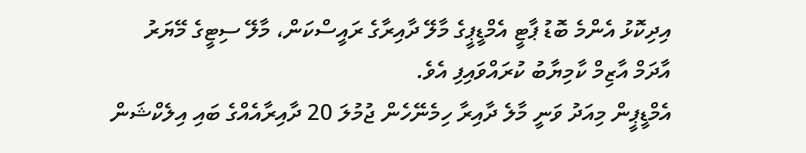އިދިކޮޅު އެންމެ ބޮޑު ޕާޓީ އެމްޑީޕީގެ މާލޭ ދާއިރާގެ ރައީސްކަން، މާލޭ ސިޓީގެ މޭޔަރު އާދަމް އާޒިމް ކާމިޔާބު ކުރައްވައިފި އެވެ.
އެމްޑީޕީން މިއަދު ވަނީ މާލެ ދާއިރާ ހިމެނޭހެން ޖުމުލަ 20 ދާއިރާއެއްގެ ބައި އިލެކްޝަން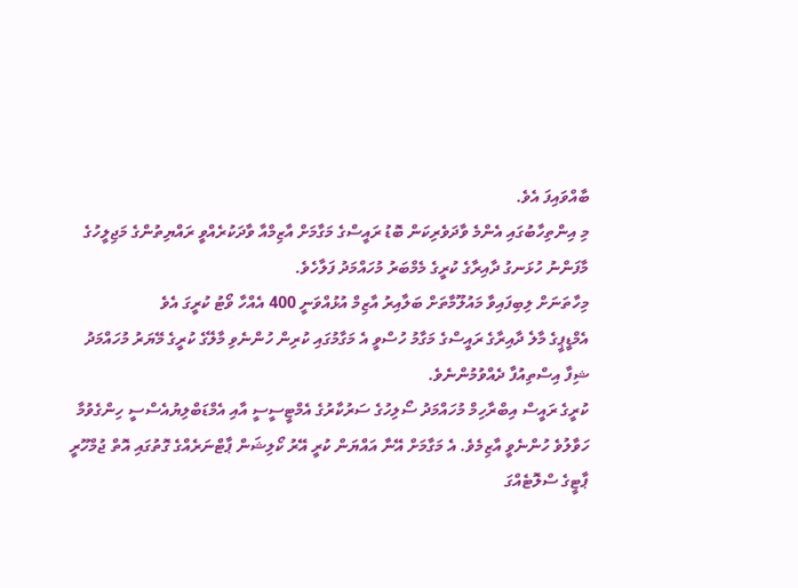ބާއްވައިފަ އެވެ.
މި އިންތިހާބުގައި އެންމެ ވާދަވެރިކަން ބޮޑު ރައީސްގެ މަގާމަށް އާޒިމްއާ ވާދަކުރެއްވީ ރައްޔިތުންގެ މަޖިލީހުގެ މާފަންނު ހުޅަނގު ދާއިރާގެ ކުރީގެ މެމްބަރު މުހައްމަދު ފަލާހެވެ.
މިހާތަނަށް ލިބިފައިވާ މައުލޫމާތަށް ބަލާއިރު އާޒިމް އުޅުއްވަނީ 400 އެއްހާ ވޯޓު ކުރީގަ އެވެ
އެމްޑީޕީގެ މާލެ ދާއިރާގެ ރައީސްގެ މަގާމު ހުސްވީ އެ މަގާމުގައި ކުރިން ހުންނެވި މާލޭގެ ކުރީގެ މޭޔަރު މުހައްމަދު ޝިފާ އިސްތިއުފާ ދެއްވުމުންނެވެ.
ކުރީގެ ރައީސް އިބްރާހިމް މުހައްމަދު ސޯލިހުގެ ސަރުކާރުގެ އެމްޓީސީސީ އާއި އެމްޑަބްލިޔުއެސްސީ ހިންގެވުމާ ހަވާލުވެ ހުންނެވީ އާޒިމެވެ. އެ މަގާމަށް އޭނާ އައްޔަން ކުރީ އޭރު ކޯލިޝަން ޕާޓްނަރެއްގެ ގޮތުގައި އޮތް ޖުމްހޫރީ ޕާޓީގެ ސްލޮޓެއްގަ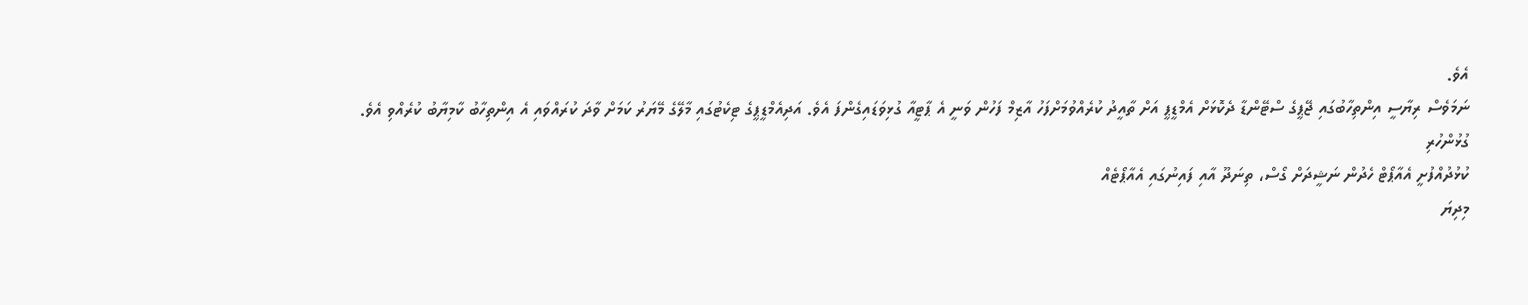އެވެ.
ނަމަވެސް ރިޔާސީ އިންތިހާބުގައި ޖޭޕީގެ ސްޓޭންޑާ ދެކޮޅަށް އެމްޑީޕީ އަށް ތާއީދު ކުރެއްވުމަށްފަހު އާޒިމް ފަހުން ވަނީ އެ ޕާޓީއާ ގުޅިވަޑައިގެންފަ އެވެ. އަދިއެމްޑީޕީގެ ޓިކެޓުގައި މާލޭގެ މޭޔަރު ކަމަށް ވާދަ ކުރައްވައި އެ އިންތިހާބު ކާމިޔާބު ކުރެއްވި އެވެ.
ގުޅުންހުރި
ކުޅުދުއްފުށީ އެއާޕޯޓް ހެދުން ނަޝީދަށް ގޯސް، ތިނަދޫ އާއި ފައިނުގައި އެއާޕޯޓެއް
މިދިޔަ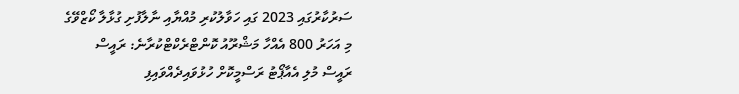ސަރުކާރުގައި 2023 ގައި ހަވާލުކުރި މުއްޔާއި ނާލާފުށި ގުޅާލާ ކޯޒްވޭގެ
މި އަހަރު 800 އެއްހާ މަޝްރޫއު ކޮންޓްރެކްޓްކުރާނެ: ރައީސް
ރައީސް މުލި އެއާޕޯޓު ރަސްމީކޮށް ހުޅުވައިދެއްވައިފި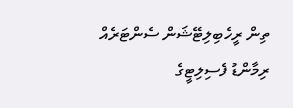ތިން ރީހެބިލިޓޭޝަން ސެންޓަރެއް ރިމާންޑު ފެސިލިޓީގެ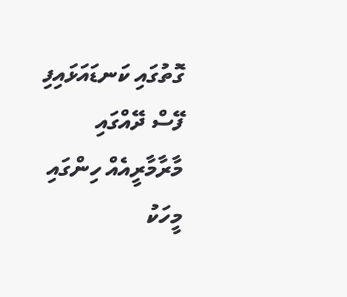ގޮތުގައި ކަނޑައަޅައިފި
ފޭސް ދޭއްގައި މާރާމާރީއެއް ހިންގައި މީހަކު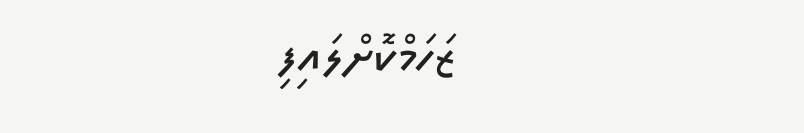ޒަހަމްކޮށްލައިފި